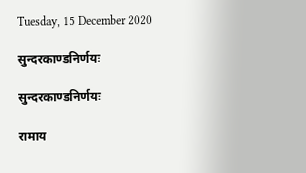Tuesday, 15 December 2020

सुन्दरकाण्डनिर्णयः

सुन्दरकाण्डनिर्णयः

रामाय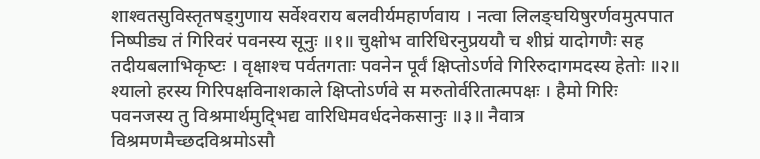शाश्‍वतसुविस्तृतषड्‍गुणाय सर्वेश्‍वराय बलवीर्यमहार्णवाय । नत्वा लिलङ्‍घयिषुरर्णवमुत्पपात निष्पीड्य तं गिरिवरं पवनस्य सूनुः ॥१॥ चुक्षोभ वारिधिरनुप्रययौ च शीघ्रं यादोगणैः सह तदीयबलाभिकृष्‍टः । वृक्षाश्‍च पर्वतगताः पवनेन पूर्वं क्षिप्‍तोऽर्णवे गिरिरुदागमदस्य हेतोः ॥२॥ श्यालो हरस्य गिरिपक्षविनाशकाले क्षिप्‍तोऽर्णवे स मरुतोर्वरितात्मपक्षः । हैमो गिरिः पवनजस्य तु विश्रमार्थमुद्‍भिद्य वारिधिमवर्धदनेकसानुः ॥३॥ नैवात्र विश्रमणमैच्छदविश्रमोऽसौ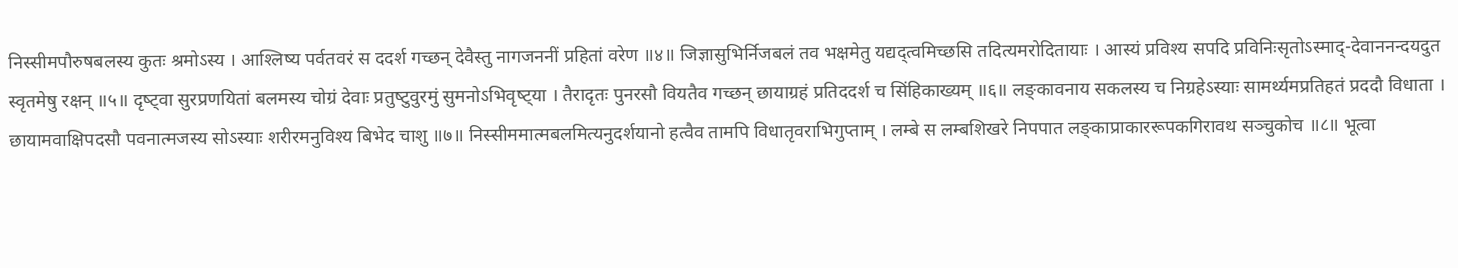निस्सीमपौरुषबलस्य कुतः श्रमोऽस्य । आश्‍लिष्य पर्वतवरं स ददर्श गच्छन् देवैस्तु नागजननीं प्रहितां वरेण ॥४॥ जिज्ञासुभिर्निजबलं तव भक्षमेतु यद्यद्त्वमिच्छसि तदित्यमरोदितायाः । आस्यं प्रविश्य सपदि प्रविनिःसृतोऽस्माद्-देवाननन्दयदुत स्वृतमेषु रक्षन् ॥५॥ दृष्‍ट्‍वा सुरप्रणयितां बलमस्य चोग्रं देवाः प्रतुष्‍टुवुरमुं सुमनोऽभिवृष्‍ट्‍या । तैरादृतः पुनरसौ वियतैव गच्छन् छायाग्रहं प्रतिददर्श च सिंहिकाख्यम् ॥६॥ लङ्‍कावनाय सकलस्य च निग्रहेऽस्याः सामर्थ्यमप्रतिहतं प्रददौ विधाता । छायामवाक्षिपदसौ पवनात्मजस्य सोऽस्याः शरीरमनुविश्य बिभेद चाशु ॥७॥ निस्सीममात्मबलमित्यनुदर्शयानो हत्वैव तामपि विधातृवराभिगुप्‍ताम् । लम्बे स लम्बशिखरे निपपात लङ्‍काप्राकाररूपकगिरावथ सञ्‍चुकोच ॥८॥ भूत्वा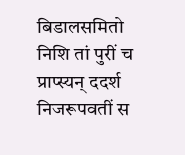बिडालसमितो निशि तां पुरीं च प्राप्स्यन् ददर्श निजरूपवतीं स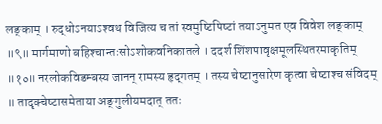लङ्‍काम् । रुद्‍धोऽनयाऽश्‍वथ विजित्य च तां स्वमुष्‍टिपिष्‍टां तयाऽनुमत एव विवेश लङ्‍काम् ॥९॥ मार्गमाणो बहिश्‍चान्तःसोऽशोकवनिकातले । ददर्श शिंशपावृक्षमूलस्थितरमाकृतिम् ॥१०॥ नरलोकविडम्बस्य जानन् रामस्य हृद्‍गतम् । तस्य चेष्‍टानुसारेण कृत्वा चेष्‍टाश्‍च संविदम् ॥ तादृक्चेष्‍टासमेताया अङ्‍गुलीयमदात् ततः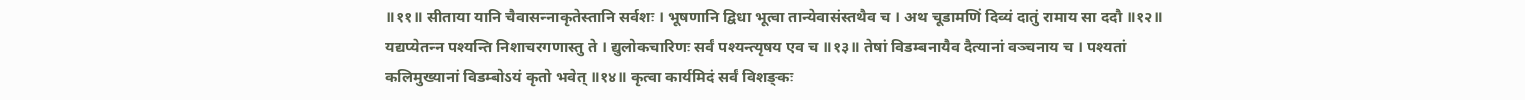॥११॥ सीताया यानि चैवासन्‍नाकृतेस्तानि सर्वशः । भूषणानि द्विधा भूत्वा तान्येवासंस्तथैव च । अथ चूडामणिं दिव्यं दातुं रामाय सा ददौ ॥१२॥ यद्यप्येतन्‍न पश्यन्ति निशाचरगणास्तु ते । द्युलोकचारिणः सर्वं पश्यन्त्यृषय एव च ॥१३॥ तेषां विडम्बनायैव दैत्यानां वञ्‍चनाय च । पश्यतां कलिमुख्यानां विडम्बोऽयं कृतो भवेत् ॥१४॥ कृत्वा कार्यमिदं सर्वं विशङ्‍कः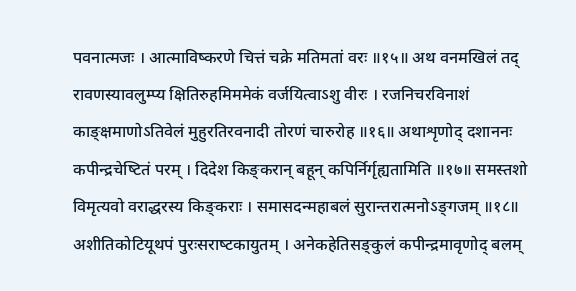पवनात्मजः । आत्माविष्करणे चित्तं चक्रे मतिमतां वरः ॥१५॥ अथ वनमखिलं तद् रावणस्यावलुम्प्य क्षितिरुहमिममेकं वर्जयित्वाऽशु वीरः । रजनिचरविनाशं काङ्‍क्षमाणोऽतिवेलं मुहुरतिरवनादी तोरणं चारुरोह ॥१६॥ अथाशृणोद् दशाननः कपीन्द्रचेष्‍टितं परम् । दिदेश किङ्‍करान् बहून् कपिर्निर्गृह्यतामिति ॥१७॥ समस्तशो विमृत्यवो वराद्धरस्य किङ्‍कराः । समासदन्महाबलं सुरान्तरात्मनोऽङ्‍गजम् ॥१८॥ अशीतिकोटियूथपं पुरःसराष्‍टकायुतम् । अनेकहेतिसङ्‍कुलं कपीन्द्रमावृणोद् बलम्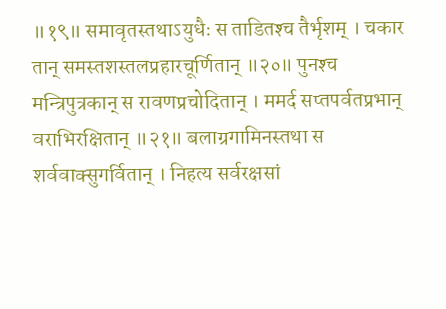॥१९॥ समावृतस्तथाऽयुधैः स ताडितश्‍च तैर्भृशम् । चकार तान् समस्तशस्तलप्रहारचूर्णितान् ॥२०॥ पुनश्‍च मन्त्रिपुत्रकान् स रावणप्रचोदितान् । ममर्द सप्‍तपर्वतप्रभान् वराभिरक्षितान् ॥२१॥ बलाग्रगामिनस्तथा स शर्ववाक्सुगर्वितान् । निहत्य सर्वरक्षसां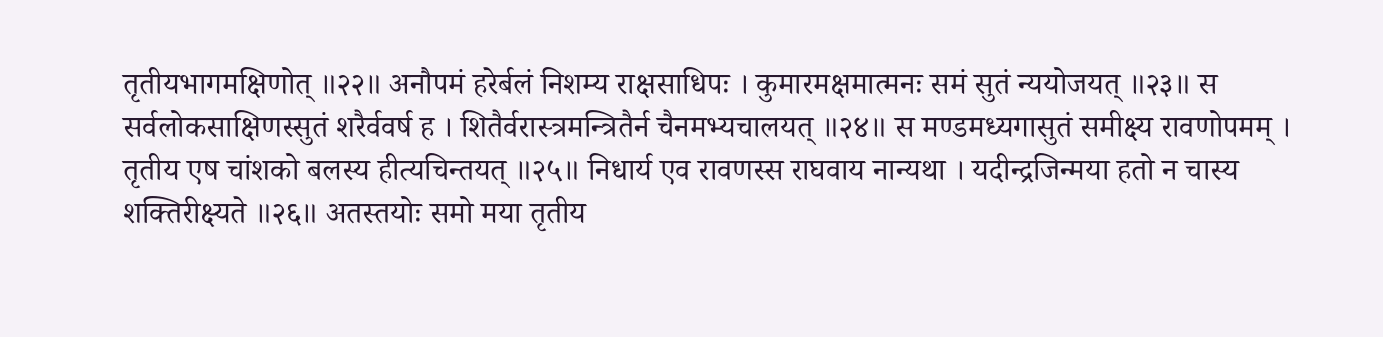तृतीयभागमक्षिणोत् ॥२२॥ अनौपमं हरेर्बलं निशम्य राक्षसाधिपः । कुमारमक्षमात्मनः समं सुतं न्ययोजयत् ॥२३॥ स सर्वलोकसाक्षिणस्सुतं शरैर्ववर्ष ह । शितैर्वरास्‍त्रमन्त्रितैर्न चैनमभ्यचालयत् ॥२४॥ स मण्डमध्यगासुतं समीक्ष्य रावणोपमम् । तृतीय एष चांशको बलस्य हीत्यचिन्तयत् ॥२५॥ निधार्य एव रावणस्स राघवाय नान्यथा । यदीन्द्रजिन्मया हतो न चास्य शक्‍तिरीक्ष्यते ॥२६॥ अतस्तयोः समो मया तृतीय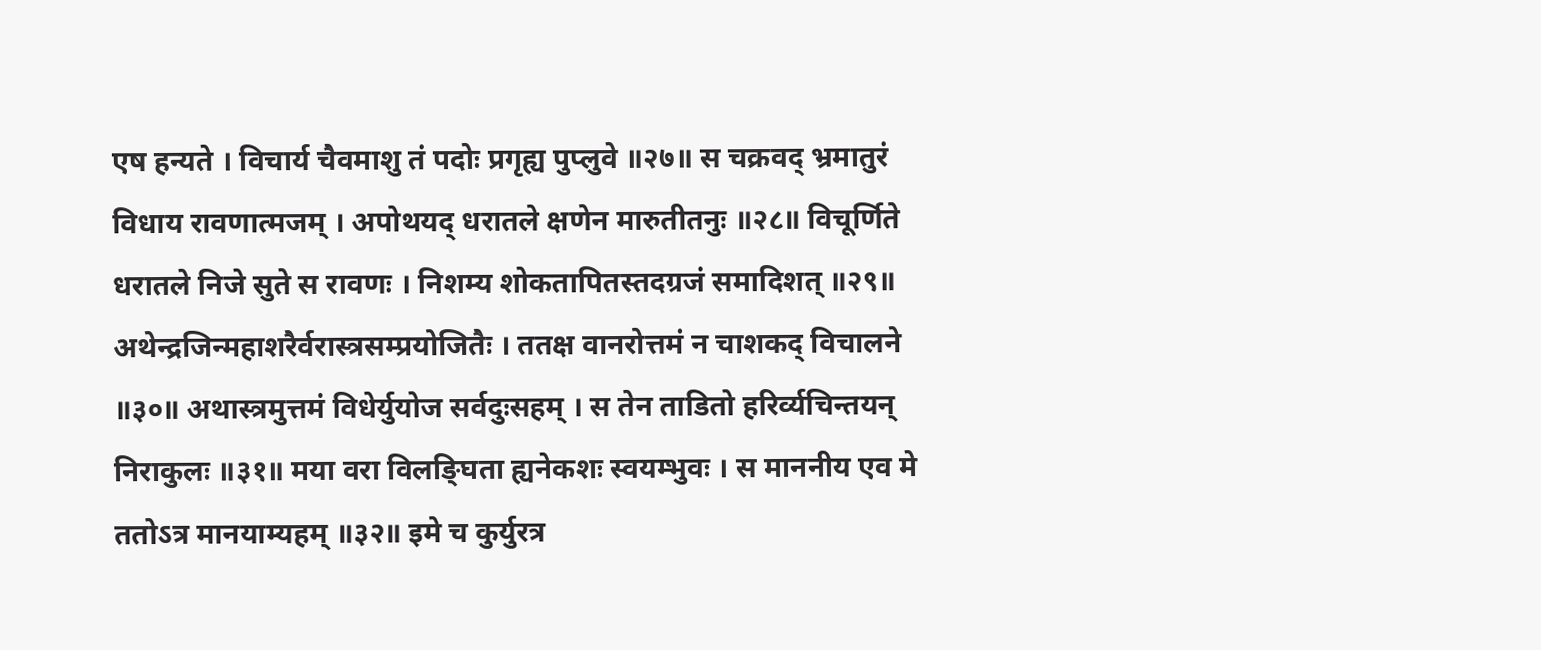एष हन्यते । विचार्य चैवमाशु तं पदोः प्रगृह्य पुप्‍लुवे ॥२७॥ स चक्रवद् भ्रमातुरं विधाय रावणात्मजम् । अपोथयद् धरातले क्षणेन मारुतीतनुः ॥२८॥ विचूर्णिते धरातले निजे सुते स रावणः । निशम्य शोकतापितस्तदग्रजं समादिशत् ॥२९॥ अथेन्द्रजिन्महाशरैर्वरास्‍त्रसम्प्रयोजितैः । ततक्ष वानरोत्तमं न चाशकद् विचालने ॥३०॥ अथास्‍त्रमुत्तमं विधेर्युयोज सर्वदुःसहम् । स तेन ताडितो हरिर्व्यचिन्तयन् निराकुलः ॥३१॥ मया वरा विलङ्‍घिता ह्यनेकशः स्वयम्भुवः । स माननीय एव मे ततोऽत्र मानयाम्यहम् ॥३२॥ इमे च कुर्युरत्र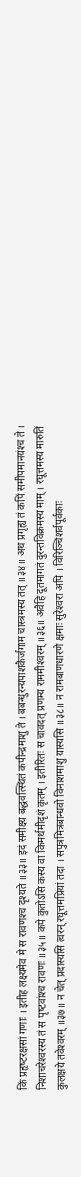किं प्रहृष्‍टरक्षसां गणाः । इतीह लक्ष्यमेव मे स रावणश्‍च दृश्यते ॥३३॥ इदं समीक्ष्य बद्धवत्स्थितं कपीन्द्रमाशु ते । बबन्धुरन्यपाशकैर्जगाम चास्‍त्रमस्य तत् ॥३४॥ अथ प्रगृह्य तं कपिं समीपमानयंश्‍च ते । निशाचरेश्‍वरस्य तं स पृष्‍टवांश्‍च रावणः ॥३५॥ कपे कुतोऽसि कस्य वा किमर्थमीदृशं कृतम् । इतीरितः स चावदत् प्रणम्य राममीश्‍वरम् ॥३६॥ अवैहि दूतमागतं दुरन्तविक्रमस्य माम् । रघूत्तमस्य मारुतिं कुलक्षये तवेश्‍वरम् ॥३७॥ न चेत् प्रदास्यसि त्वरन् रघूत्तमप्रियां तदा । सपुत्रमित्रबान्धवो विनाशमाशु यास्यसि ॥३८॥ न रामबाणधारणे क्षमाः सुरेश्‍वरा अपि । विरिञ्‍चिशर्वपूर्वकाः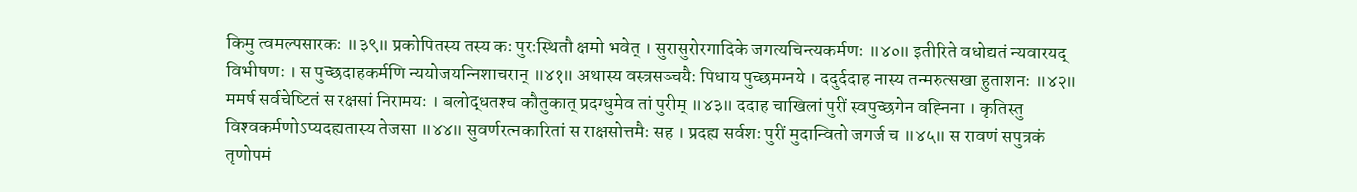किमु त्वमल्पसारकः ॥३९॥ प्रकोपितस्य तस्य कः पुरःस्थितौ क्षमो भवेत् । सुरासुरोरगादिके जगत्यचिन्त्यकर्मणः ॥४०॥ इतीरिते वधोद्यतं न्यवारयद् विभीषणः । स पुच्छदाहकर्मणि न्ययोजयन्‍निशाचरान् ॥४१॥ अथास्य वस्‍त्रसञ्‍चयैः पिधाय पुच्छमग्‍नये । ददुर्ददाह नास्य तन्मरुत्सखा हुताशनः ॥४२॥ ममर्ष सर्वचेष्‍टितं स रक्षसां निरामयः । बलोद्धतश्‍च कौतुकात् प्रदग्धुमेव तां पुरीम् ॥४३॥ ददाह चाखिलां पुरीं स्वपुच्छगेन वह्‍निना । कृतिस्तु विश्‍वकर्मणोऽप्यदह्यतास्य तेजसा ॥४४॥ सुवर्णरत्‍नकारितां स राक्षसोत्तमैः सह । प्रदह्य सर्वशः पुरीं मुदान्वितो जगर्ज च ॥४५॥ स रावणं सपुत्रकं तृणोपमं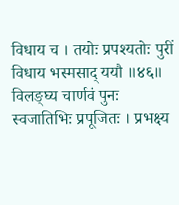विधाय च । तयोः प्रपश्यतोः पुरीं विधाय भस्मसाद् ययौ ॥४६॥ विलङ्‍घ्य चार्णवं पुनः स्वजातिभिः प्रपूजितः । प्रभक्ष्य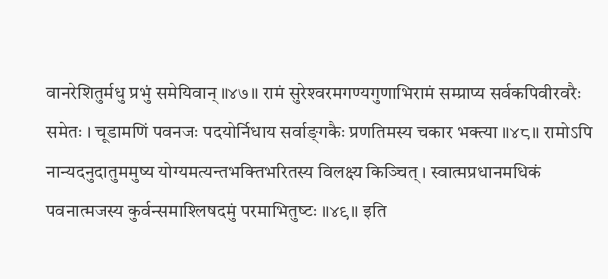वानरेशितुर्मधु प्रभुं समेयिवान् ॥४७॥ रामं सुरेश्‍वरमगण्यगुणाभिरामं सम्प्राप्य सर्वकपिवीरवरैः समेतः । चूडामणिं पवनजः पदयोर्निधाय सर्वाङ्‍गकैः प्रणतिमस्य चकार भक्‍त्या ॥४८॥ रामोऽपि नान्यदनुदातुममुष्य योग्यमत्यन्तभक्‍तिभरितस्य विलक्ष्य किञ्‍चित् । स्वात्मप्रधानमधिकं पवनात्मजस्य कुर्वन्समाश्‍लिषदमुं परमाभितुष्‍टः ॥४९॥ इति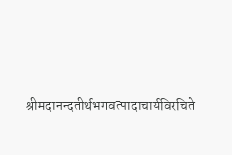श्रीमदानन्दतीर्थभगवत्पादाचार्यविरचिते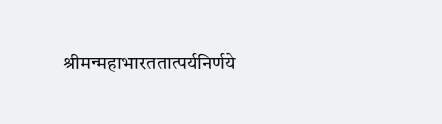श्रीमन्महाभारततात्पर्यनिर्णये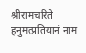श्रीरामचरिते हनुमत्प्रतियानं नाम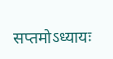सप्‍तमोऽध्यायः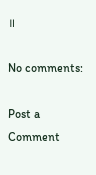॥

No comments:

Post a Comment